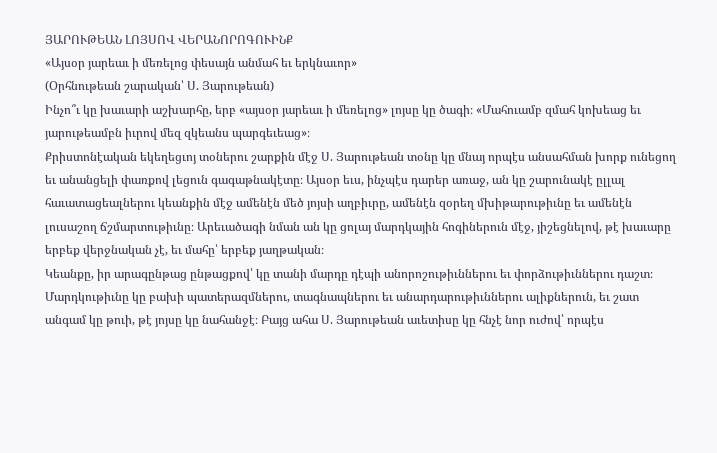ՅԱՐՈՒԹԵԱՆ ԼՈՅՍՈՎ ՎԵՐԱՆՈՐՈԳՈՒԻՆՔ
«Այսօր յարեաւ ի մեռելոց փեսայն անմահ եւ երկնաւոր»
(Օրհնութեան շարական՝ Ս. Յարութեան)
Ինչո՞ւ կը խաւարի աշխարհը, երբ «այսօր յարեաւ ի մեռելոց» լոյսը կը ծագի։ «Մահուամբ զմահ կոխեաց եւ յարութեամբն իւրով մեզ զկեանս պարգեւեաց»։
Քրիստոնէական եկեղեցւոյ տօներու շարքին մէջ Ս. Յարութեան տօնը կը մնայ որպէս անսահման խորք ունեցող եւ անանցելի փառքով լեցուն գագաթնակէտը։ Այսօր եւս, ինչպէս դարեր առաջ, ան կը շարունակէ ըլլալ հաւատացեալներու կեանքին մէջ ամենէն մեծ յոյսի աղբիւրը, ամենէն զօրեղ մխիթարութիւնը եւ ամենէն լուսաշող ճշմարտութիւնը։ Արեւածագի նման ան կը ցոլայ մարդկային հոգիներուն մէջ, յիշեցնելով, թէ խաւարը երբեք վերջնական չէ, եւ մահը՝ երբեք յաղթական։
Կեանքը, իր արագընթաց ընթացքով՝ կը տանի մարդը դէպի անորոշութիւններու եւ փորձութիւններու դաշտ։ Մարդկութիւնը կը բախի պատերազմներու, տագնապներու եւ անարդարութիւններու ալիքներուն, եւ շատ անգամ կը թուի, թէ յոյսը կը նահանջէ։ Բայց ահա Ս. Յարութեան աւետիսը կը հնչէ նոր ուժով՝ որպէս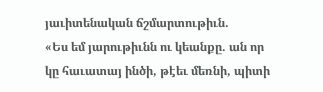յաւիտենական ճշմարտութիւն.
«Ես եմ յարութիւնն ու կեանքը. ան որ կը հաւատայ ինծի, թէեւ մեռնի, պիտի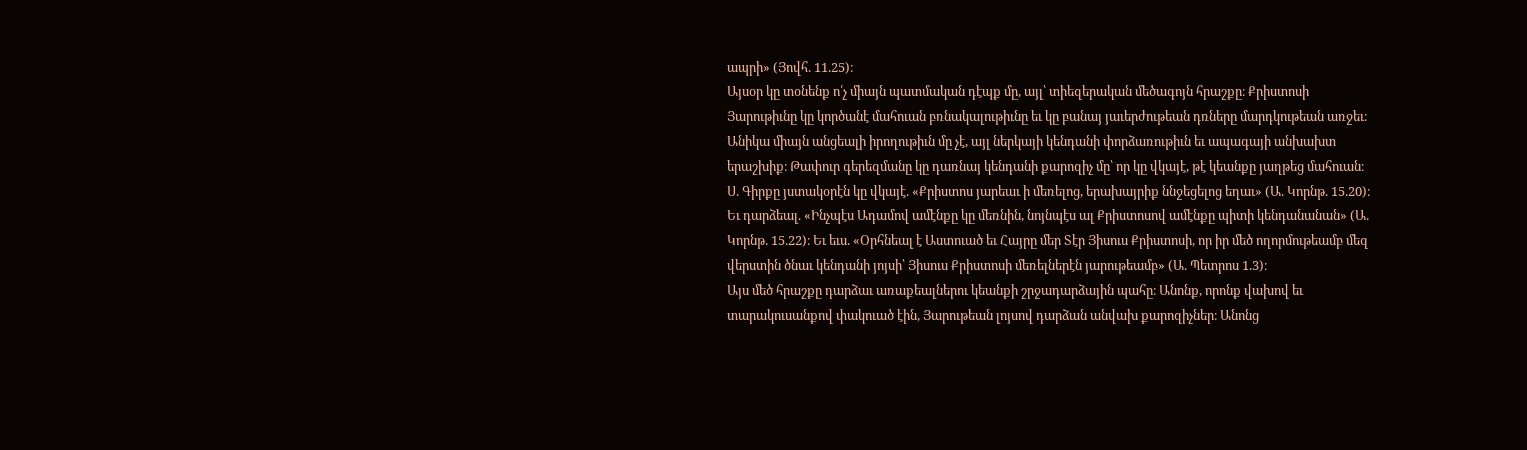ապրի» (Յովհ. 11.25)։
Այսօր կը տօնենք ո՛չ միայն պատմական դէպք մը, այլ՝ տիեզերական մեծագոյն հրաշքը։ Քրիստոսի Յարութիւնը կը կործանէ մահուան բռնակալութիւնը եւ կը բանայ յաւերժութեան դռները մարդկութեան առջեւ։ Անիկա միայն անցեալի իրողութիւն մը չէ, այլ ներկայի կենդանի փորձառութիւն եւ ապագայի անխախտ երաշխիք։ Թափուր գերեզմանը կը դառնայ կենդանի քարոզիչ մը՝ որ կը վկայէ, թէ կեանքը յաղթեց մահուան։
Ս. Գիրքը յստակօրէն կը վկայէ. «Քրիստոս յարեաւ ի մեռելոց, երախայրիք ննջեցելոց եղաւ» (Ա. Կորնթ. 15.20)։ Եւ դարձեալ. «Ինչպէս Ադամով ամէնքը կը մեռնին, նոյնպէս ալ Քրիստոսով ամէնքը պիտի կենդանանան» (Ա. Կորնթ. 15.22)։ Եւ եւս. «Օրհնեալ է Աստուած եւ Հայրը մեր Տէր Յիսուս Քրիստոսի, որ իր մեծ ողորմութեամբ մեզ վերստին ծնաւ կենդանի յոյսի՝ Յիսուս Քրիստոսի մեռելներէն յարութեամբ» (Ա. Պետրոս 1.3)։
Այս մեծ հրաշքը դարձաւ առաքեալներու կեանքի շրջադարձային պահը։ Անոնք, որոնք վախով եւ տարակուսանքով փակուած էին, Յարութեան լոյսով դարձան անվախ քարոզիչներ։ Անոնց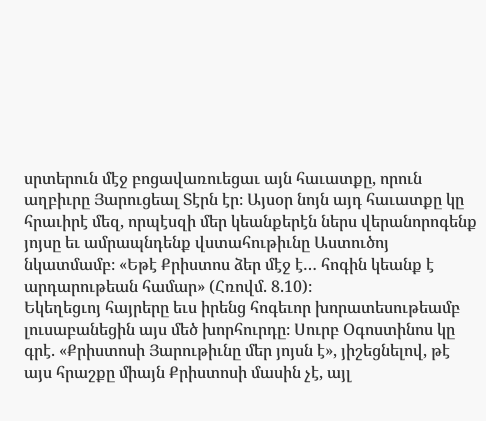սրտերուն մէջ բոցավառուեցաւ այն հաւատքը, որուն աղբիւրը Յարուցեալ Տէրն էր։ Այսօր նոյն այդ հաւատքը կը հրաւիրէ մեզ, որպէսզի մեր կեանքերէն ներս վերանորոգենք յոյսը եւ ամրապնդենք վստահութիւնը Աստուծոյ նկատմամբ։ «Եթէ Քրիստոս ձեր մէջ է… հոգին կեանք է արդարութեան համար» (Հռովմ. 8.10)։
Եկեղեցւոյ հայրերը եւս իրենց հոգեւոր խորատեսութեամբ լուսաբանեցին այս մեծ խորհուրդը։ Սուրբ Օգոստինոս կը գրէ. «Քրիստոսի Յարութիւնը մեր յոյսն է», յիշեցնելով, թէ այս հրաշքը միայն Քրիստոսի մասին չէ, այլ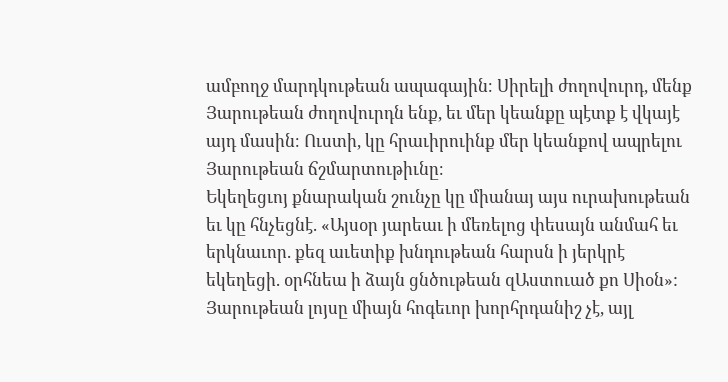ամբողջ մարդկութեան ապագային։ Սիրելի ժողովուրդ, մենք Յարութեան ժողովուրդն ենք, եւ մեր կեանքը պէտք է վկայէ այդ մասին։ Ուստի, կը հրաւիրուինք մեր կեանքով ապրելու Յարութեան ճշմարտութիւնը։
Եկեղեցւոյ քնարական շունչը կը միանայ այս ուրախութեան եւ կը հնչեցնէ. «Այսօր յարեաւ ի մեռելոց փեսայն անմահ եւ երկնաւոր. քեզ աւետիք խնդութեան հարսն ի յերկրէ եկեղեցի. օրհնեա ի ձայն ցնծութեան զԱստուած քո Սիօն»:
Յարութեան լոյսը միայն հոգեւոր խորհրդանիշ չէ, այլ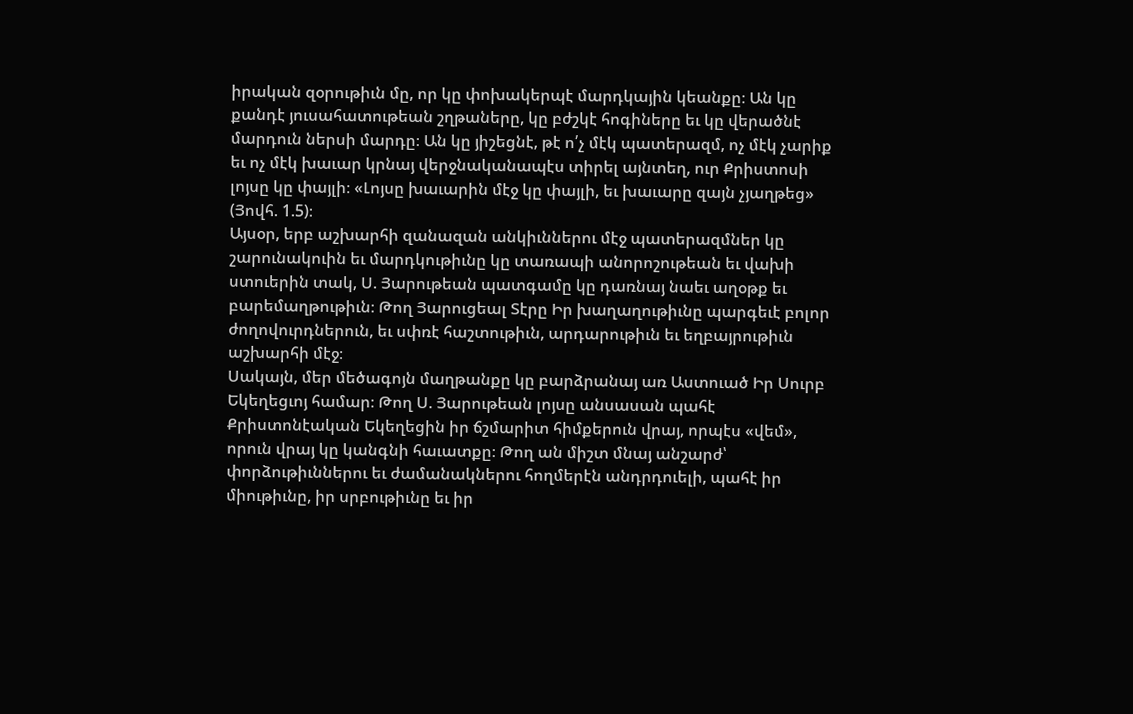իրական զօրութիւն մը, որ կը փոխակերպէ մարդկային կեանքը։ Ան կը քանդէ յուսահատութեան շղթաները, կը բժշկէ հոգիները եւ կը վերածնէ մարդուն ներսի մարդը։ Ան կը յիշեցնէ, թէ ո՛չ մէկ պատերազմ, ոչ մէկ չարիք եւ ոչ մէկ խաւար կրնայ վերջնականապէս տիրել այնտեղ, ուր Քրիստոսի լոյսը կը փայլի։ «Լոյսը խաւարին մէջ կը փայլի, եւ խաւարը զայն չյաղթեց» (Յովհ. 1.5)։
Այսօր, երբ աշխարհի զանազան անկիւններու մէջ պատերազմներ կը շարունակուին եւ մարդկութիւնը կը տառապի անորոշութեան եւ վախի ստուերին տակ, Ս. Յարութեան պատգամը կը դառնայ նաեւ աղօթք եւ բարեմաղթութիւն։ Թող Յարուցեալ Տէրը Իր խաղաղութիւնը պարգեւէ բոլոր ժողովուրդներուն, եւ սփռէ հաշտութիւն, արդարութիւն եւ եղբայրութիւն աշխարհի մէջ։
Սակայն, մեր մեծագոյն մաղթանքը կը բարձրանայ առ Աստուած Իր Սուրբ Եկեղեցւոյ համար։ Թող Ս. Յարութեան լոյսը անսասան պահէ Քրիստոնէական Եկեղեցին իր ճշմարիտ հիմքերուն վրայ, որպէս «վեմ», որուն վրայ կը կանգնի հաւատքը։ Թող ան միշտ մնայ անշարժ՝ փորձութիւններու եւ ժամանակներու հողմերէն անդրդուելի, պահէ իր միութիւնը, իր սրբութիւնը եւ իր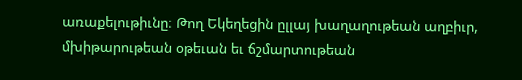առաքելութիւնը։ Թող Եկեղեցին ըլլայ խաղաղութեան աղբիւր, մխիթարութեան օթեւան եւ ճշմարտութեան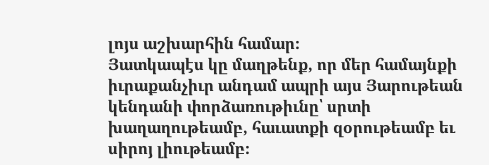լոյս աշխարհին համար։
Յատկապէս կը մաղթենք, որ մեր համայնքի իւրաքանչիւր անդամ ապրի այս Յարութեան կենդանի փորձառութիւնը՝ սրտի խաղաղութեամբ, հաւատքի զօրութեամբ եւ սիրոյ լիութեամբ։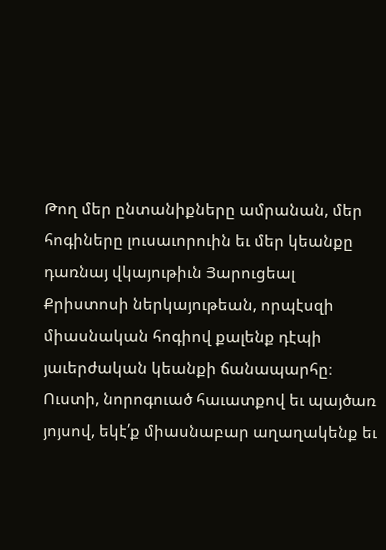Թող մեր ընտանիքները ամրանան, մեր հոգիները լուսաւորուին եւ մեր կեանքը դառնայ վկայութիւն Յարուցեալ Քրիստոսի ներկայութեան, որպէսզի միասնական հոգիով քալենք դէպի յաւերժական կեանքի ճանապարհը։
Ուստի, նորոգուած հաւատքով եւ պայծառ յոյսով, եկէ՛ք միասնաբար աղաղակենք եւ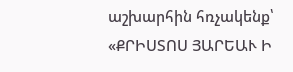աշխարհին հռչակենք՝
«ՔՐԻՍՏՈՍ ՅԱՐԵԱՒ Ի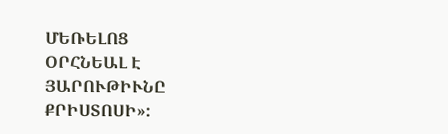ՄԵՌԵԼՈՑ
ՕՐՀՆԵԱԼ Է ՅԱՐՈՒԹԻՒՆԸ ՔՐԻՍՏՈՍԻ»: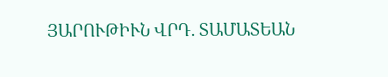ՅԱՐՈՒԹԻՒՆ ՎՐԴ. ՏԱՄԱՏԵԱՆ